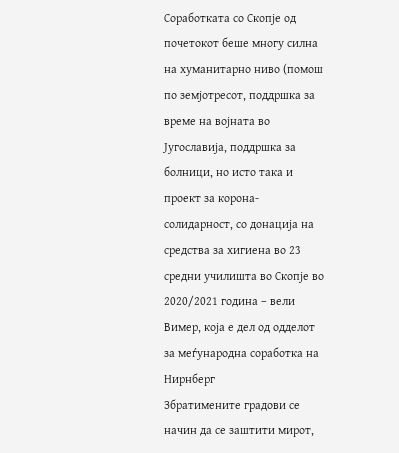Соработката со Скопје од почетокот беше многу силна на хуманитарно ниво (помош по земјотресот, поддршка за време на војната во Југославија, поддршка за болници, но исто така и проект за корона-солидарност, со донација на средства за хигиена во 23 средни училишта во Скопје во 2020/2021 година – вели Вимер, која е дел од одделот за меѓународна соработка на Нирнберг
Збратимените градови се начин да се заштити мирот,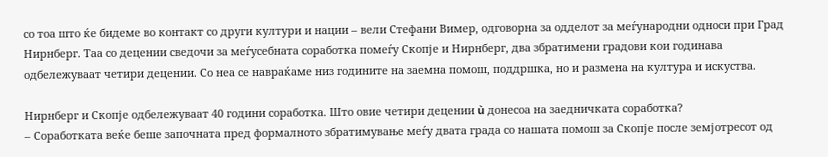со тоа што ќе бидеме во контакт со други култури и нации – вели Стефани Вимер, одговорна за одделот за меѓународни односи при Град Нирнберг. Таа со децении сведочи за меѓусебната соработка помеѓу Скопје и Нирнберг, два збратимени градови кои годинава одбележуваат четири децении. Со неа се навраќаме низ годините на заемна помош, поддршка, но и размена на култура и искуства.

Нирнберг и Скопје одбележуваат 40 години соработка. Што овие четири децении ù донесоа на заедничката соработка?
– Соработката веќе беше започната пред формалното збратимување меѓу двата града со нашата помош за Скопје после земјотресот од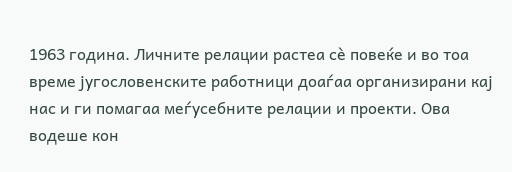1963 година. Личните релации растеа сè повеќе и во тоа време југословенските работници доаѓаа организирани кај нас и ги помагаа меѓусебните релации и проекти. Ова водеше кон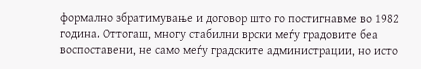формално збратимување и договор што го постигнавме во 1982 година. Оттогаш, многу стабилни врски меѓу градовите беа воспоставени, не само меѓу градските администрации, но исто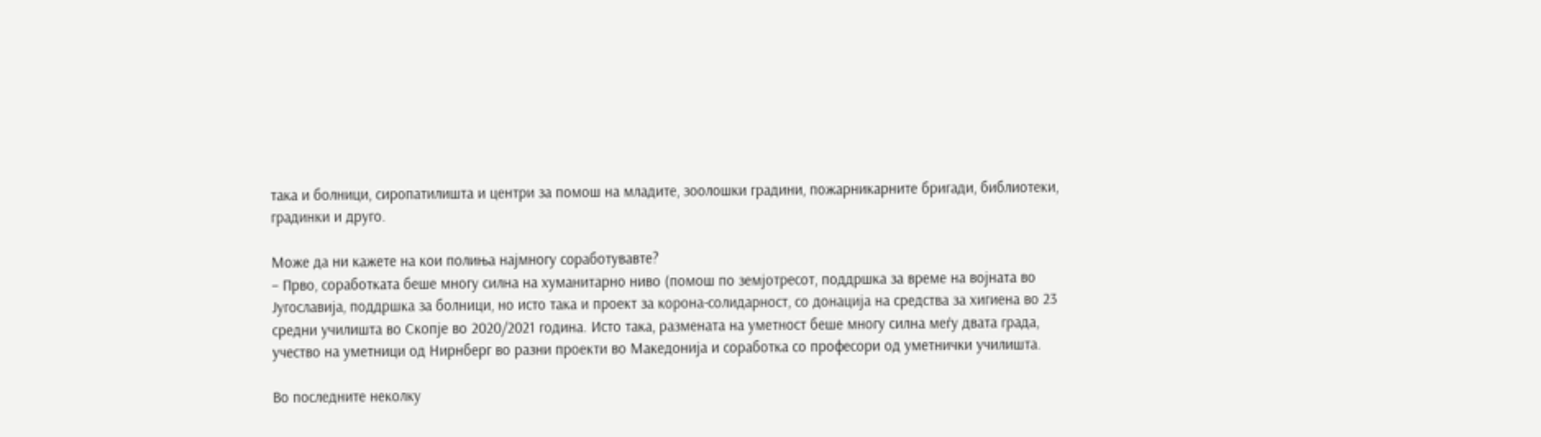така и болници, сиропатилишта и центри за помош на младите, зоолошки градини, пожарникарните бригади, библиотеки, градинки и друго.

Може да ни кажете на кои полиња најмногу соработувавте?
– Прво, соработката беше многу силна на хуманитарно ниво (помош по земјотресот, поддршка за време на војната во Југославија, поддршка за болници, но исто така и проект за корона-солидарност, со донација на средства за хигиена во 23 средни училишта во Скопје во 2020/2021 година. Исто така, размената на уметност беше многу силна меѓу двата града, учество на уметници од Нирнберг во разни проекти во Македонија и соработка со професори од уметнички училишта.

Во последните неколку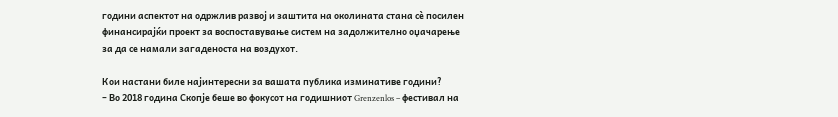години аспектот на одржлив развој и заштита на околината стана сè посилен финансирајќи проект за воспоставување систем на задолжително оџачарење за да се намали загаденоста на воздухот.

Кои настани биле најинтересни за вашата публика изминативе години?
– Во 2018 година Скопје беше во фокусот на годишниот Grenzenlos – фестивал на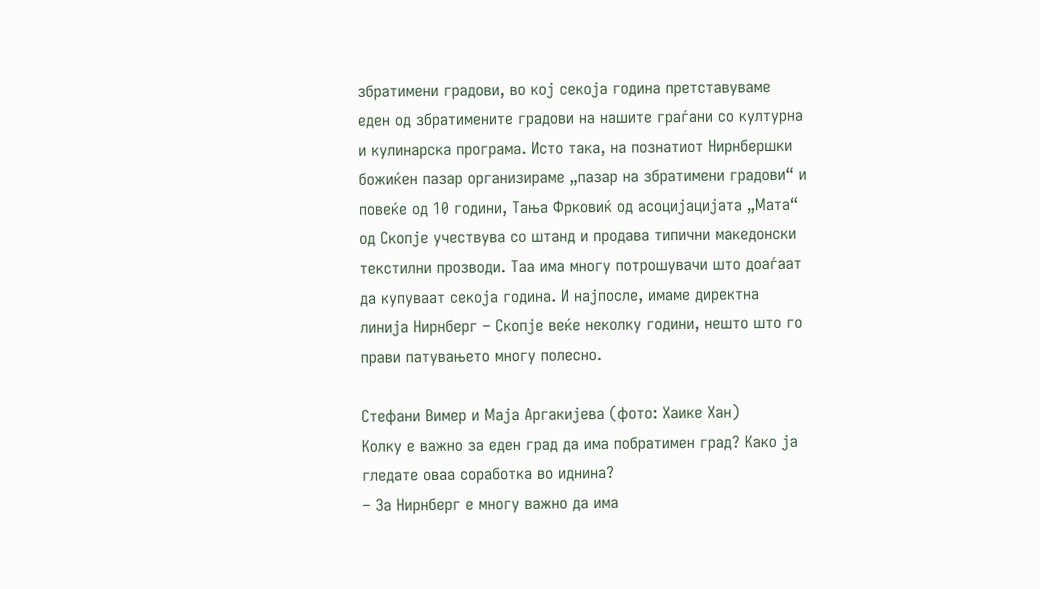збратимени градови, во кој секоја година претставуваме еден од збратимените градови на нашите граѓани со културна и кулинарска програма. Исто така, на познатиот Нирнбершки божиќен пазар организираме „пазар на збратимени градови“ и повеќе од 10 години, Тања Фрковиќ од асоцијацијата „Мата“ од Скопје учествува со штанд и продава типични македонски текстилни прозводи. Таа има многу потрошувачи што доаѓаат да купуваат секоја година. И најпосле, имаме директна линија Нирнберг – Скопје веќе неколку години, нешто што го прави патувањето многу полесно.

Стефани Вимер и Маја Аргакијева (фото: Хаике Хан)
Колку е важно за еден град да има побратимен град? Како ја гледате оваа соработка во иднина?
– За Нирнберг е многу важно да има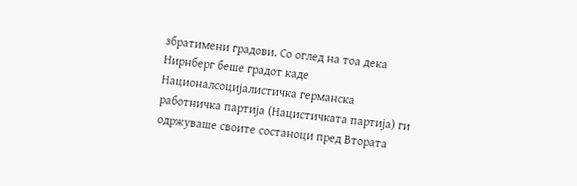збратимени градови. Со оглед на тоа дека Нирнберг беше градот каде Националсоцијалистичка германска работничка партија (Нацистичката партија) ги одржуваше своите состаноци пред Втората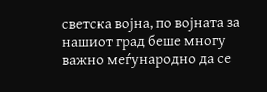светска војна, по војната за нашиот град беше многу важно меѓународно да се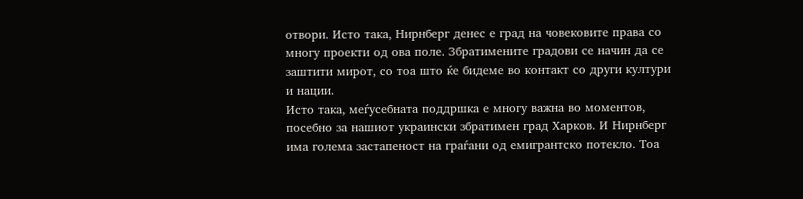отвори. Исто така, Нирнберг денес е град на човековите права со многу проекти од ова поле. Збратимените градови се начин да се заштити мирот, со тоа што ќе бидеме во контакт со други култури и нации.
Исто така, меѓусебната поддршка е многу важна во моментов, посебно за нашиот украински збратимен град Харков. И Нирнберг има голема застапеност на граѓани од емигрантско потекло. Тоа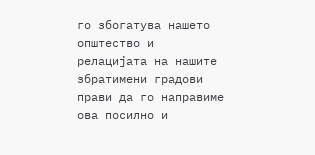го збогатува нашето општество и релацијата на нашите збратимени градови прави да го направиме ова посилно и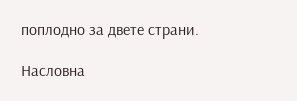поплодно за двете страни.

Насловна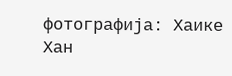фотографија: Хаике Хан